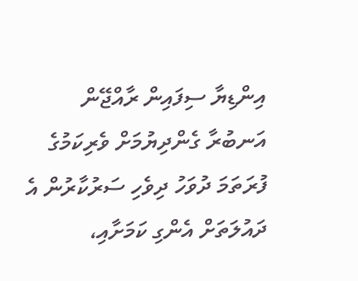އިންޑިޔާ ސިފައިން ރާއްޖޭން އަނބުރާ ގެންދިޔުމަށް ވެރިކަމުގެ ފުރަތަމަ ދުވަހު ދިވެހި ސަރުކާރުން އެ ދައުލަތަށް އެންގި ކަމަށާއި،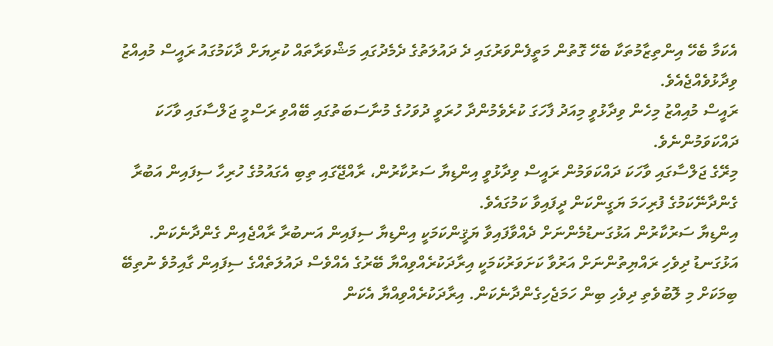އެކަމާ ބެހޭ އިންތިޒާމުތަކާ ބެހޭ ގޮތުން މަތީފެންވަރުގައި ދެ ދައުލަތުގެ ދެމެދުގައި މަޝްވަރާތައް ކުރިޔަށް ދާކަމުގައު ރައީސް މުއިއްޒު ވިދާޅުވެއްޖެއެވެ.
ރައީސް މުއިއްޒު މިހެން ވިދާޅުވީ މިއަދު ފާހަގަ ކުރެވެމުންދާ ހުރަވީ ދުވަހުގެ މުނާސަބަތުގައި ބޭއްވި ރަސްމީ ޖަލްސާގައި ވާހަކަ ދައްކަވަމުންނެވެ.
މިރޭގެ ޖަލްސާގައި ވާހަކަ ދައްކަވަމުން ރައީސް ވިދާޅުވީ އިންޑިޔާ ސަރުކާރުން، ރާއްޖޭގައި ތިބި އެގައުމުގެ ހުރިހާ ސިފައިން އަބުރާ ގެންދާނޭކަމުގެ ފުރިހަމަ ޔަގީންކަން ދީފައިވާ ކަމުގައެވެ.
އިންޑިޔާ ސަރުކާރުން އަޅުގަނޑުމެންނަށް ދެއްވާފައިވާ ޔަޤީންކަމަކީ އިންޑިޔާ ސިފައިން އަނބުރާ ރާއްޖެއިން ގެންދާނެކަން. އަޅުގަނޑު ދިވެހި ރައްޔިތުންނަށް އަރުވާ ކަށަވަރުކަމަކީ އިރާދަކުރެއްވިއްޔާ ބޭރުގެ އެއްވެސް ދައުލަތެއްގެ ސިފައިން ގާއިމުވެ ނުތިބޭ ބިމަކަށް މި ލޮބުވެތި ދިވެހި ބިން ހަމަޖެހިގެންދާނެކަން. އިރާދަކުރެއްވިއްޔާ އެކަން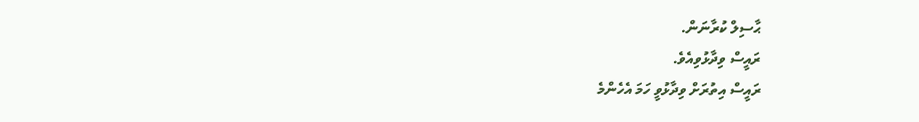ޙާސިލް ކުރާނަން.
ރައީސް ވިދާޅުވިއެވެ.
ރައީސް އިތުރަށް ވިދާޅުވީ ހަމަ އެހެންމެ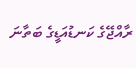ރާއްޖޭގެ ކަނޑުއަޑީގެ ބަތާނަ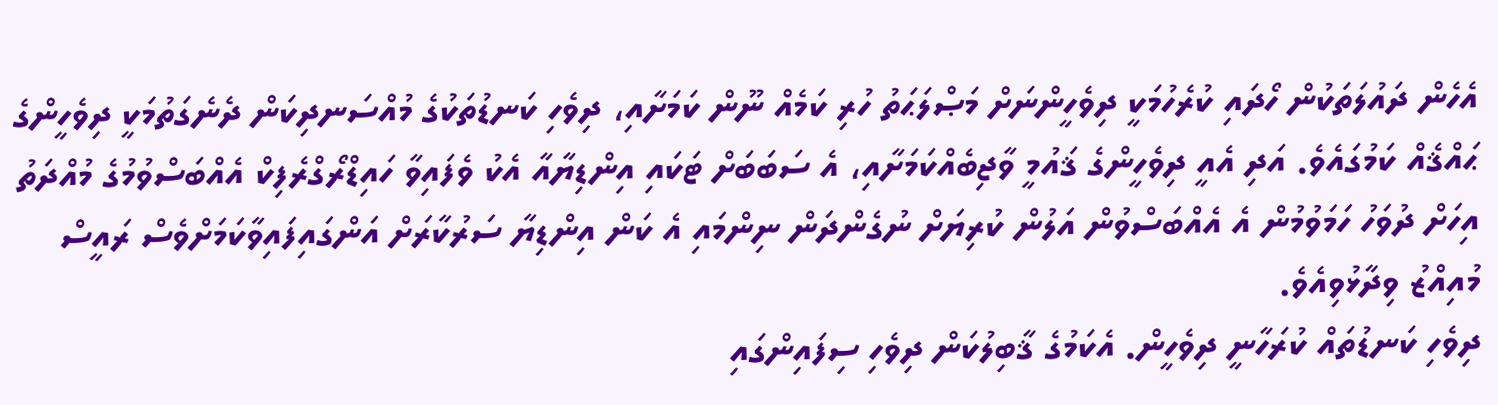އެހެން ދައުލަތަކުން ހޯދައި ކުރެހުމަކީ ދިވެހީންނަށް މަޞްލަޙަތު ހުރި ކަމެއް ނޫން ކަމަށާއި، ދިވެހި ކަނޑުތަކުގެ މުއްސަނދިކަން ދެނެގަތުމަކީ ދިވެހީންގެ ޙައްޤެއް ކަމުގައެވެ. އަދި އެއީ ދިވެހީންގެ ޤައުމީ ވާޖިބެއްކަމަށާއި، އެ ސަބަބަށް ޓަކައި އިންޑިޔާއާ އެކު ވެފައިވާ ހައިޑްރޯގްރެފިކް އެއްބަސްވުމުގެ މުއްދަތު އިހަށް ދުވަހު ހަމަވުމުން އެ އެއްބަސްވުން އަލުން ކުރިޔަށް ނުގެންދަން ނިންމައި އެ ކަން އިންޑިޔާ ސަރުކާރަށް އަންގައިފައިވާކަމަށްވެސް ރައީސް މުއިއްޒު ވިދާޅުވިއެވެ.
ދިވެހި ކަނޑުތައް ކުރަހާނީ ދިވެހީން. އެކަމުގެ ޤާބިލުކަން ދިވެހި ސިފައިންގައި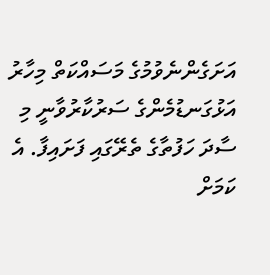އަށަގެންނެވުމުގެ މަސައްކަތް މިހާރު އަޅުގަނޑުމެންގެ ސަރުކާރުވާނީ މި ސާދަ ހަފުތާގެ ތެރޭގައި ފަށައިފާ. އެ ކަމަށް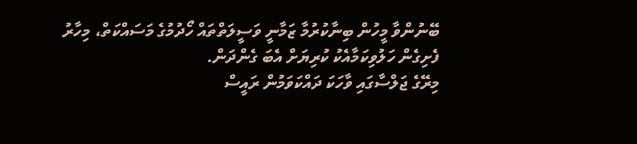ބޭނުންވާ މީހުން ބިނާކުރުމާ ޒަމާނީ ވަސީލަތްތައް ހޯދުމުގެ މަސައްކަތް، މިހާރު ފެށިގެން ހަލުވިކަމާއެކު ކުރިޔަށް އެބަ ގެންދަން.
މިރޭގެ ޖަލްސާގައި ވާހަކަ ދައްކަވަމުން ރައީސް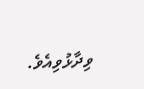ވިދާޅުވިއެވެ.